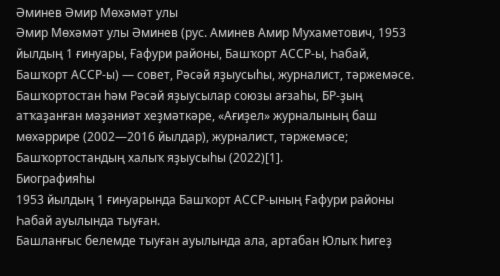Әминев Әмир Мөхәмәт улы
Әмир Мөхәмәт улы Әминев (рус. Аминев Амир Мухаметович, 1953 йылдың 1 ғинуары, Ғафури районы, Башҡорт АССР-ы, Һабай, Башҡорт АССР-ы) — совет, Рәсәй яҙыусыһы, журналист, тәржемәсе. Башҡортостан һәм Рәсәй яҙыусылар союзы ағзаһы, БР-ҙың атҡаҙанған мәҙәниәт хеҙмәткәре, «Ағиҙел» журналының баш мөхәррире (2002—2016 йылдар), журналист, тәржемәсе; Башҡортостандың халыҡ яҙыусыһы (2022)[1].
Биографияһы
1953 йылдың 1 ғинуарында Башҡорт АССР-ының Ғафури районы Һабай ауылында тыуған.
Башланғыс белемде тыуған ауылында ала, артабан Юлыҡ һигеҙ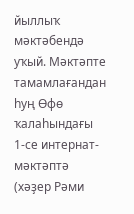йыллыҡ мәктәбендә уҡый. Мәктәпте тамамлағандан һуң Өфө ҡалаһындағы 1-се интернат-мәктәптә (хәҙер Рәми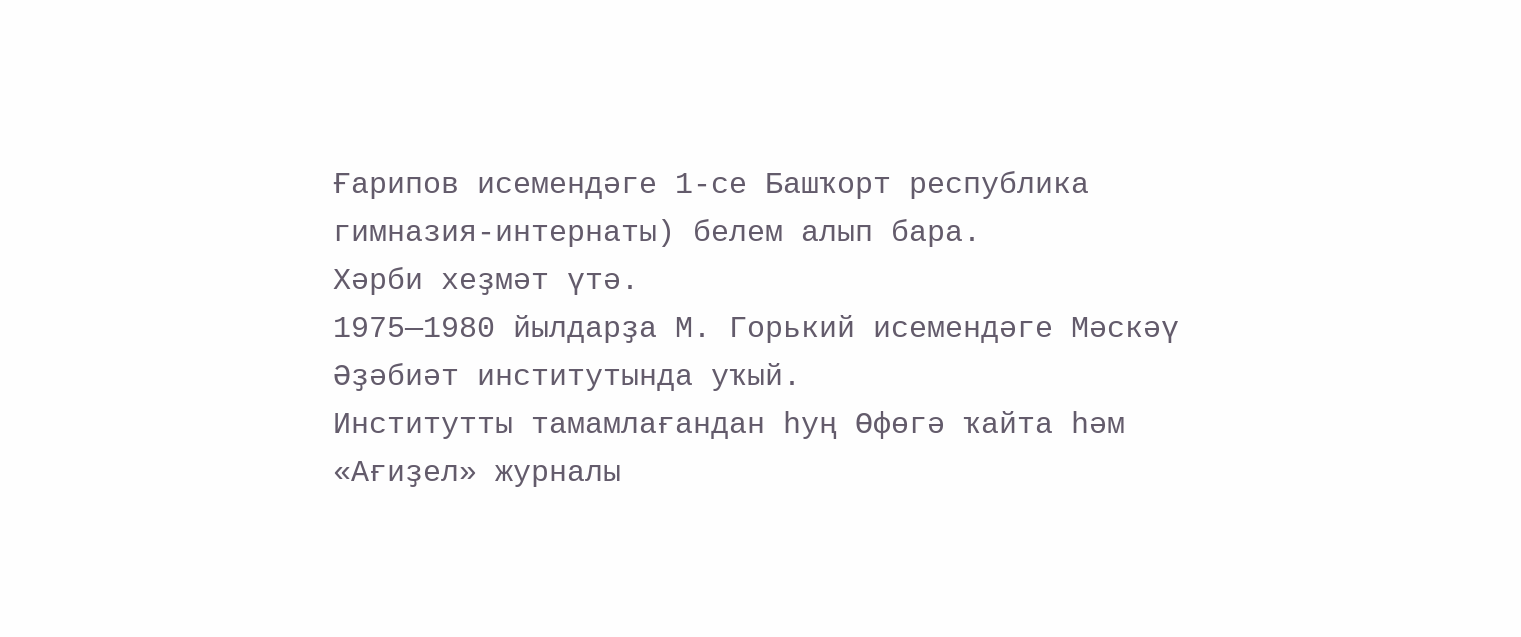Ғарипов исемендәге 1-се Башҡорт республика гимназия-интернаты) белем алып бара.
Хәрби хеҙмәт үтә.
1975—1980 йылдарҙа М. Горький исемендәге Мәскәү Әҙәбиәт институтында уҡый.
Институтты тамамлағандан һуң Өфөгә ҡайта һәм «Ағиҙел» журналы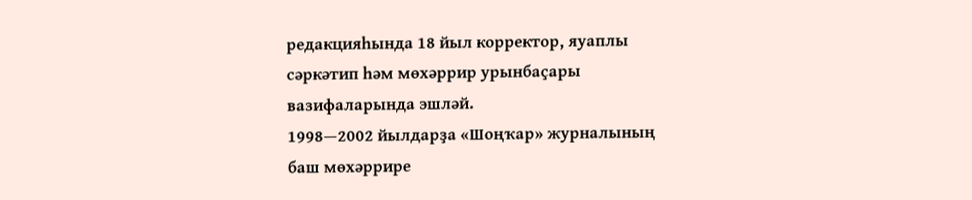редакцияһында 18 йыл корректор, яуаплы сәркәтип һәм мөхәррир урынбаҫары вазифаларында эшләй.
1998—2002 йылдарҙа «Шоңҡар» журналының баш мөхәррире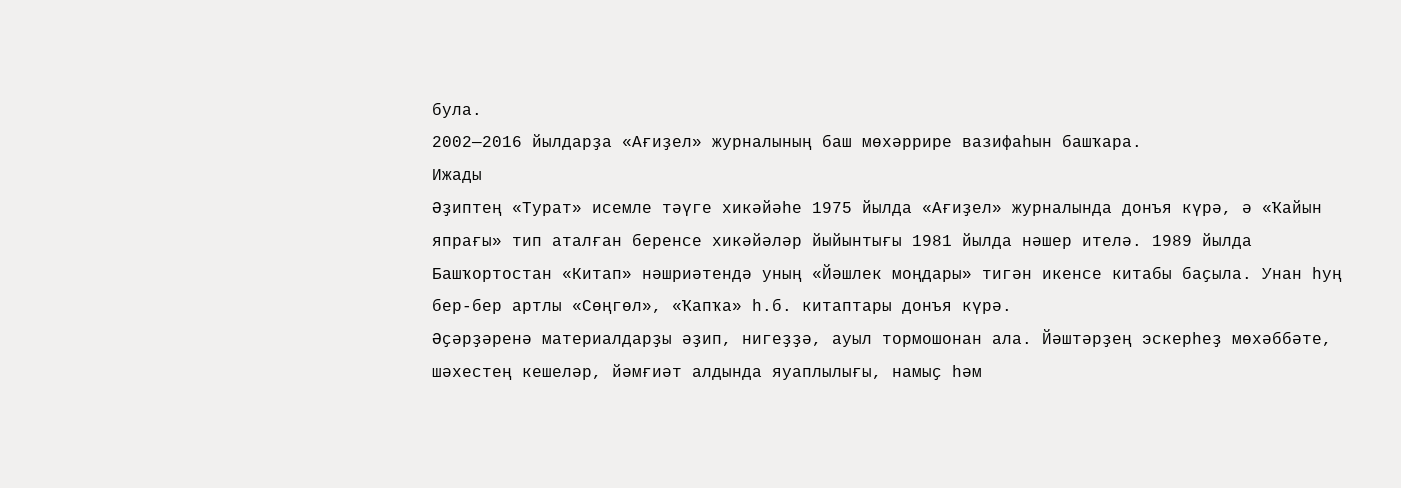була.
2002—2016 йылдарҙа «Ағиҙел» журналының баш мөхәррире вазифаһын башҡара.
Ижады
Әҙиптең «Турат» исемле тәүге хикәйәһе 1975 йылда «Ағиҙел» журналында донъя күрә, ә «Ҡайын япрағы» тип аталған беренсе хикәйәләр йыйынтығы 1981 йылда нәшер ителә. 1989 йылда Башҡортостан «Китап» нәшриәтендә уның «Йәшлек моңдары» тигән икенсе китабы баҫыла. Унан һуң бер-бер артлы «Сөңгөл», «Ҡапҡа» һ.б. китаптары донъя күрә.
Әҫәрҙәренә материалдарҙы әҙип, нигеҙҙә, ауыл тормошонан ала. Йәштәрҙең эскерһеҙ мөхәббәте, шәхестең кешеләр, йәмғиәт алдында яуаплылығы, намыҫ һәм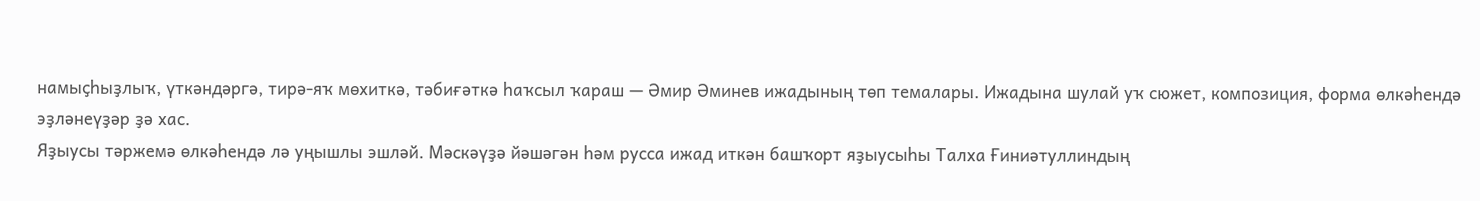намыҫһыҙлыҡ, үткәндәргә, тирә-яҡ мөхиткә, тәбиғәткә һаҡсыл ҡараш — Әмир Әминев ижадының төп темалары. Ижадына шулай уҡ сюжет, композиция, форма өлкәһендә эҙләнеүҙәр ҙә хас.
Яҙыусы тәржемә өлкәһендә лә уңышлы эшләй. Мәскәүҙә йәшәгән һәм русса ижад иткән башҡорт яҙыусыһы Талха Ғиниәтуллиндың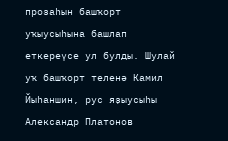прозаһын башҡорт уҡыусыһына башлап еткереүсе ул булды. Шулай уҡ башҡорт теленә Камил Йыһаншин, рус яҙыусыһы Александр Платонов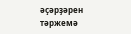әҫәрҙәрен тәржемә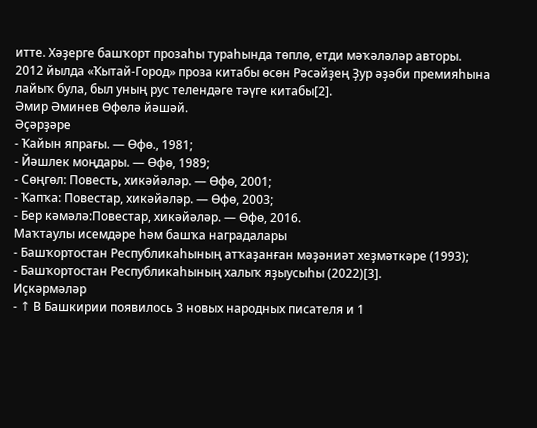итте. Хәҙерге башҡорт прозаһы тураһында төплө, етди мәҡәләләр авторы.
2012 йылда «Ҡытай-Город» проза китабы өсөн Рәсәйҙең Ҙур әҙәби премияһына лайыҡ була, был уның рус телендәге тәүге китабы[2].
Әмир Әминев Өфөлә йәшәй.
Әҫәрҙәре
- Ҡайын япрағы. — Өфө., 1981;
- Йәшлек моңдары. — Өфө, 1989;
- Сөңгөл: Повесть, хикәйәләр. — Өфө, 2001;
- Ҡапҡа: Повестар, хикәйәләр. — Өфө, 2003;
- Бер кәмәлә:Повестар, хикәйәләр. — Өфө, 2016.
Маҡтаулы исемдәре һәм башҡа наградалары
- Башҡортостан Республикаһының атҡаҙанған мәҙәниәт хеҙмәткәре (1993);
- Башҡортостан Республикаһының халыҡ яҙыусыһы (2022)[3].
Иҫкәрмәләр
- ↑ В Башкирии появилось 3 новых народных писателя и 1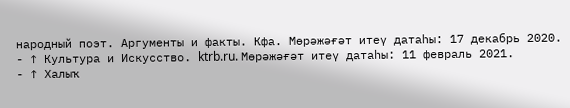народный поэт. Аргументы и факты. Кфа. Мөрәжәғәт итеү датаһы: 17 декабрь 2020.
- ↑ Культура и Искусство. ktrb.ru. Мөрәжәғәт итеү датаһы: 11 февраль 2021.
- ↑ Халыҡ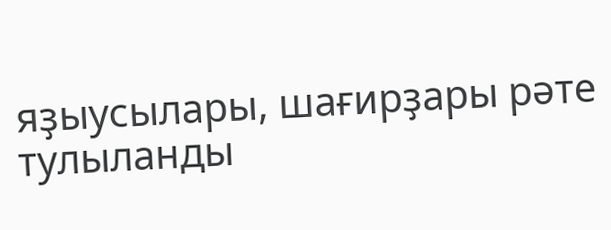яҙыусылары, шағирҙары рәте тулыланды